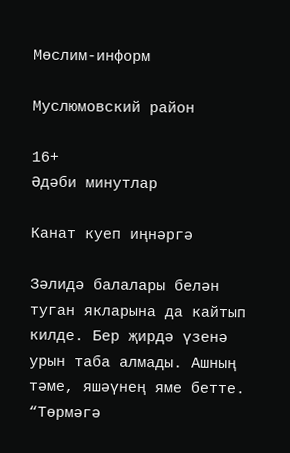Мөслим-информ

Муслюмовский район

16+
Әдәби минутлар

Канат куеп иңнәргә

Зәлидә балалары белән туган якларына да кайтып килде. Бер җирдә үзенә урын таба алмады. Ашның тәме, яшәүнең яме бетте. “Төрмәгә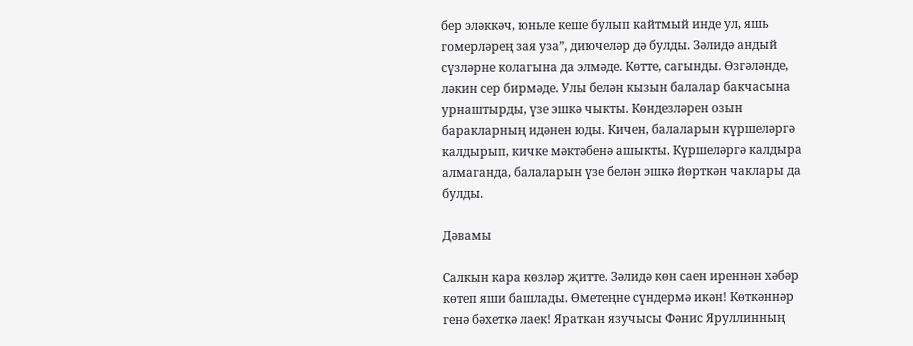бер эләккәч, юньле кеше булып кайтмый инде ул, яшь гомерләрең зая уза”, диючеләр дә булды. Зәлидә андый сүзләрне колагына да элмәде. Көтте, сагынды. Өзгәләнде, ләкин сер бирмәде. Улы белән кызын балалар бакчасына урнаштырды, үзе эшкә чыкты. Көндезләрен озын баракларның идәнен юды. Кичен, балаларын күршеләргә калдырып, кичке мәктәбенә ашыкты. Күршеләргә калдыра алмаганда, балаларын үзе белән эшкә йөрткән чаклары да булды.

Дәвамы

Салкын кара көзләр җитте. Зәлидә көн саен иреннән хәбәр көтеп яши башлады. Өметеңне сүндермә икән! Көткәннәр генә бәхеткә лаек! Яраткан язучысы Фәнис Яруллинның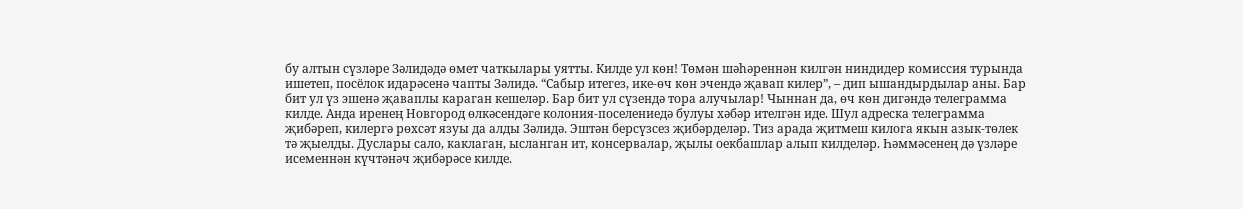бу алтын сүзләре Зәлидәдә өмет чаткылары уятты. Килде ул көн! Төмән шәһәреннән килгән ниндидер комиссия турында ишетеп, посёлок идарәсенә чапты Зәлидә. “Сабыр итегез, ике-өч көн эчендә җавап килер”, – дип ышандырдылар аны. Бар бит ул үз эшенә җаваплы караган кешеләр. Бар бит ул сүзендә тора алучылар! Чыннан да, өч көн дигәндә телеграмма килде. Анда иренең Новгород өлкәсендәге колония-поселениедә булуы хәбәр ителгән иде. Шул адреска телеграмма җибәреп, килергә рөхсәт язуы да алды Зәлидә. Эштән берсүзсез җибәрделәр. Тиз арада җитмеш килога якын азык-төлек тә җыелды. Дуслары сало, каклаган, ысланган ит, консервалар, җылы оекбашлар алып килделәр. Һәммәсенең дә үзләре исеменнән күчтәнәч җибәрәсе килде.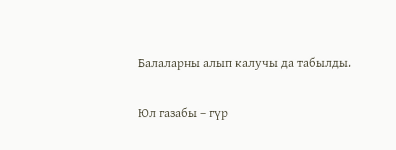Балаларны алып калучы да табылды.

Юл газабы – гүр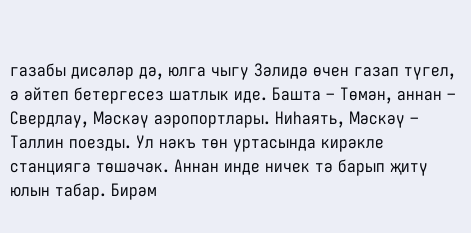газабы дисәләр дә, юлга чыгу Зәлидә өчен газап түгел, ә әйтеп бетергесез шатлык иде. Башта – Төмән, аннан – Свердлау, Мәскәү аэропортлары. Ниһаять, Мәскәү – Таллин поезды. Ул нәкъ төн уртасында кирәкле станциягә төшәчәк. Аннан инде ничек тә барып җитү юлын табар. Бирәм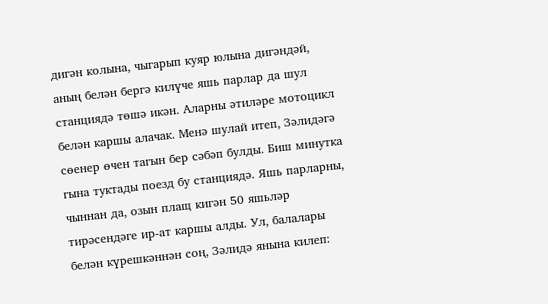дигән колына, чыгарып куяр юлына дигәндәй, аның белән бергә килүче яшь парлар да шул станциядә төшә икән. Аларны әтиләре мотоцикл белән каршы алачак. Менә шулай итеп, Зәлидәгә сөенер өчен тагын бер сәбәп булды. Биш минутка гына туктады поезд бу станциядә. Яшь парларны, чыннан да, озын плащ кигән 50 яшьләр тирәсендәге ир-ат каршы алды. Ул, балалары белән күрешкәннән соң, Зәлидә янына килеп: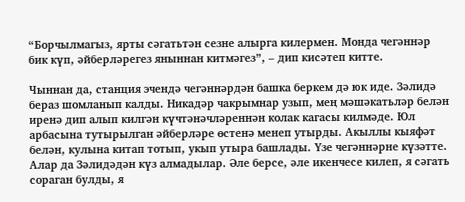“Борчылмагыз, ярты сәгатьтән сезне алырга килермен. Монда чегәннәр бик күп, әйберләрегез яныннан китмәгез”, – дип кисәтеп китте.

Чыннан да, станция эчендә чегәннәрдән башка беркем дә юк иде. Зәлидә бераз шомланып калды. Никадәр чакрымнар узып, мең мәшәкатьләр белән иренә дип алып килгән күчтәнәчләреннән колак кагасы килмәде. Юл арбасына тутырылган әйберләре өстенә менеп утырды. Акыллы кыяфәт белән, кулына китап тотып, укып утыра башлады. Үзе чегәннәрне күзәтте. Алар да Зәлидәдән күз алмадылар. Әле берсе, әле икенчесе килеп, я сәгать сораган булды, я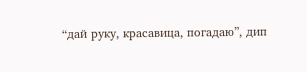“дай руку, красавица, погадаю”, дип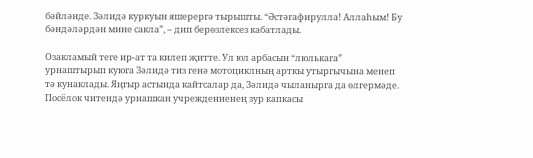бәйләнде. Зәлидә куркуын яшерергә тырышты. “Әстәгафирулла! Аллаһым! Бу бәндәләрдән мине сакла”, – дип берөзлексез кабатлады.

Озакламый теге ир-ат та килеп җитте. Ул юл арбасын “люлькага” урнаштырып куюга Зәлидә тиз генә мотоциклның арткы утыргычына менеп тә кунаклады. Яңгыр астында кайтсалар да, Зәлидә чыланырга да өлгермәде. Посёлок читендә урнашкан учреждениенең зур капкасы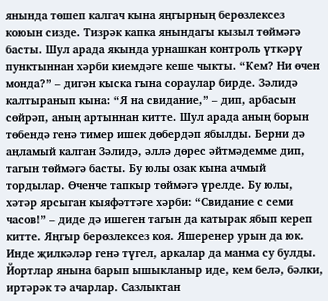янында төшеп калгач кына яңгырның берөзлексез коюын сизде. Тизрәк капка янындагы кызыл төймәгә басты. Шул арада якында урнашкан контроль үткәрү пунктыннан хәрби киемдәге кеше чыкты. “Кем? Ни өчен монда?” – дигән кыска гына сораулар бирде. Зәлидә калтыранып кына: “Я на свидание,” – дип, арбасын сөйрәп, аның артыннан китте. Шул арада аның борын төбендә генә тимер ишек дөбердәп ябылды. Берни дә аңламый калган Зәлидә, әллә дөрес әйтмәдемме дип, тагын төймәгә басты. Бу юлы озак кына ачмый тордылар. Өченче тапкыр төймәгә үрелде. Бу юлы, хәтәр ярсыган кыяфәттәге хәрби: “Свидание с семи часов!” – диде дә ишеген тагын да катырак ябып кереп китте. Яңгыр берөзлексез коя. Яшеренер урын да юк. Инде җилкәләр генә түгел, аркалар да манма су булды. Йортлар янына барып ышыкланыр иде, кем белә, бәлки, иртәрәк тә ачарлар. Сазлыктан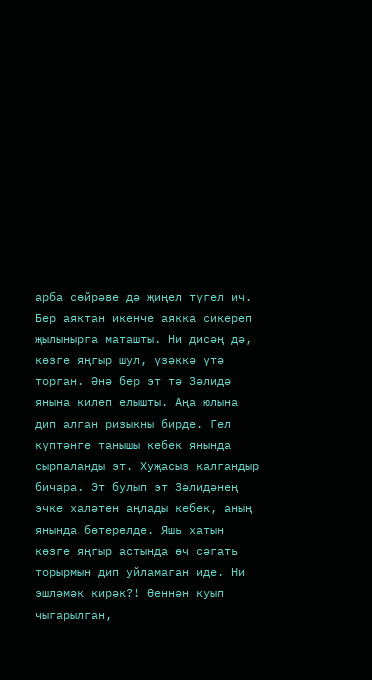арба сөйрәве дә җиңел түгел ич. Бер аяктан икенче аякка сикереп җылынырга маташты. Ни дисәң дә, көзге яңгыр шул, үзәккә үтә торган. Әнә бер эт тә Зәлидә янына килеп елышты. Аңа юлына дип алган ризыкны бирде. Гел күптәнге танышы кебек янында сырпаланды эт. Хуҗасыз калгандыр бичара. Эт булып эт Зәлидәнең эчке халәтен аңлады кебек, аның янында бөтерелде. Яшь хатын көзге яңгыр астында өч сәгать торырмын дип уйламаган иде. Ни эшләмәк кирәк?! Өеннән куып чыгарылган,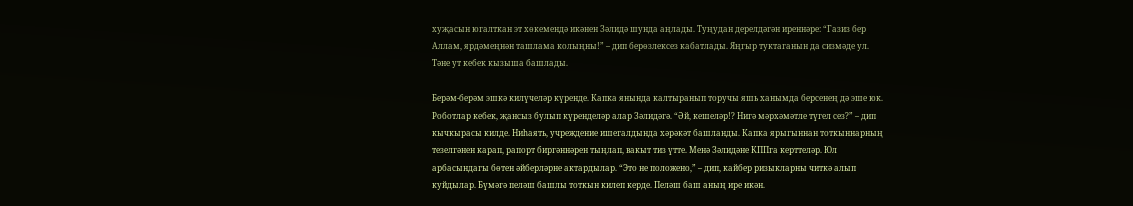хуҗасын югалткан эт хөкемендә икәнен Зәлидә шунда аңлады. Туңудан дерелдәгән иреннәре: “Газиз бер Аллам, ярдәмеңнән ташлама колыңны!” – дип берөзлексез кабатлады. Яңгыр туктаганын да сизмәде ул. Тәне ут кебек кызыша башлады.

Берәм-берәм эшкә килүчеләр күренде. Капка янында калтыранып торучы яшь ханымда берсенең дә эше юк. Роботлар кебек, җансыз булып күренделәр алар Зәлидәгә. “Әй, кешеләр!? Нигә мәрхәмәтле түгел сез?” – дип кычкырасы килде. Ниһаять, учреждение ишегалдында хәрәкәт башланды. Капка ярыгыннан тоткыннарның тезелгәнен карап, рапорт биргәннәрен тыңлап, вакыт тиз үтте. Менә Зәлидәне КППга керттеләр. Юл арбасындагы бөтен әйберләрне актардылар. “Это не положено,” – дип, кайбер ризыкларны читкә алып куйдылар. Бүмәгә пеләш башлы тоткын килеп керде. Пеләш баш аның ире икән.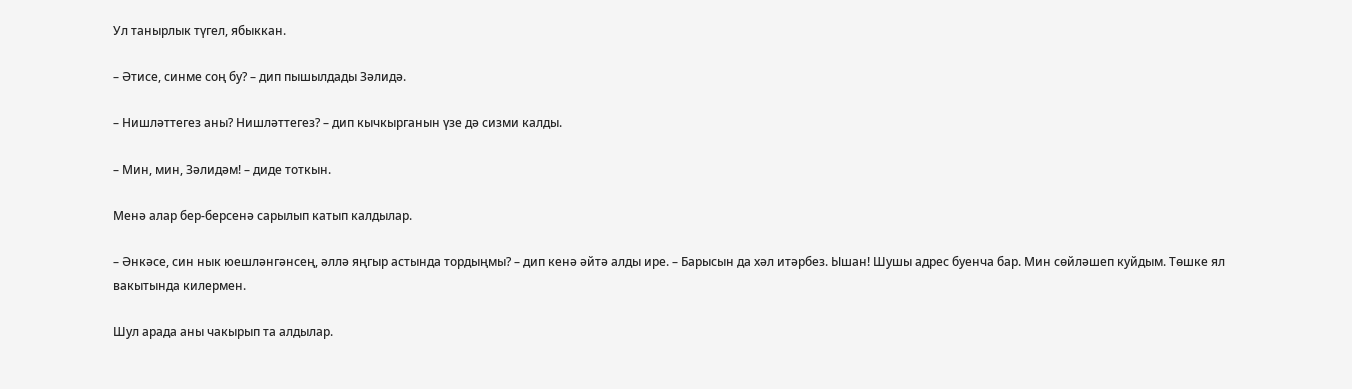Ул танырлык түгел, ябыккан.

– Әтисе, синме соң бу? – дип пышылдады Зәлидә.

– Нишләттегез аны? Нишләттегез? – дип кычкырганын үзе дә сизми калды.

– Мин, мин, Зәлидәм! – диде тоткын.

Менә алар бер-берсенә сарылып катып калдылар.

– Әнкәсе, син нык юешләнгәнсең, әллә яңгыр астында тордыңмы? – дип кенә әйтә алды ире. – Барысын да хәл итәрбез. Ышан! Шушы адрес буенча бар. Мин сөйләшеп куйдым. Төшке ял вакытында килермен.

Шул арада аны чакырып та алдылар.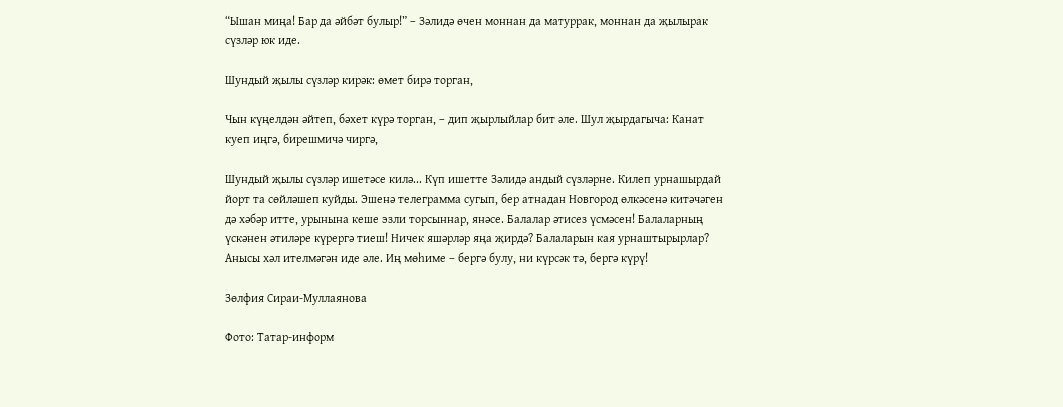“Ышан миңа! Бар да әйбәт булыр!” – Зәлидә өчен моннан да матуррак, моннан да җылырак сүзләр юк иде.

Шундый җылы сүзләр кирәк: өмет бирә торган,

Чын күңелдән әйтеп, бәхет күрә торган, – дип җырлыйлар бит әле. Шул җырдагыча: Канат куеп иңгә, бирешмичә чиргә,

Шундый җылы сүзләр ишетәсе килә... Күп ишетте Зәлидә андый сүзләрне. Килеп урнашырдай йорт та сөйләшеп куйды. Эшенә телеграмма сугып, бер атнадан Новгород өлкәсенә китәчәген дә хәбәр итте, урынына кеше эзли торсыннар, янәсе. Балалар әтисез үсмәсен! Балаларның үскәнен әтиләре күрергә тиеш! Ничек яшәрләр яңа җирдә? Балаларын кая урнаштырырлар? Анысы хәл ителмәгән иде әле. Иң мөһиме – бергә булу, ни күрсәк тә, бергә күрү!

Зөлфия Сираи-Муллаянова

Фото: Татар-информ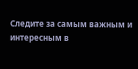Следите за самым важным и интересным в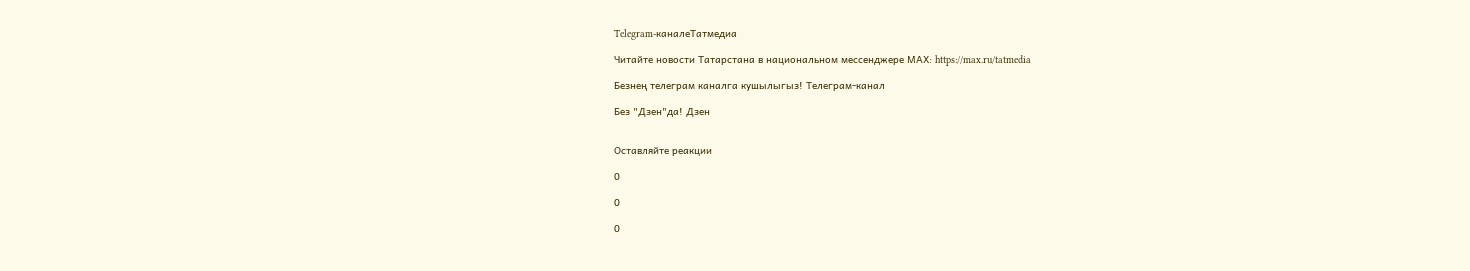Telegram-каналеТатмедиа

Читайте новости Татарстана в национальном мессенджере MАХ: https://max.ru/tatmedia

Безнең телеграм каналга кушылыгыз! Телеграм-канал

Без "Дзен"да! Дзен


Оставляйте реакции

0

0

0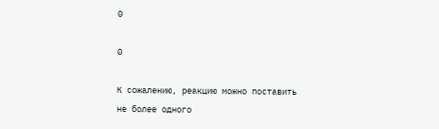0

0

К сожалению, реакцию можно поставить не более одного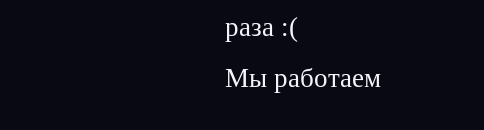раза :(
Мы работаем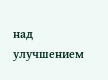над улучшением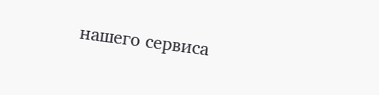нашего сервиса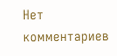Нет комментариев